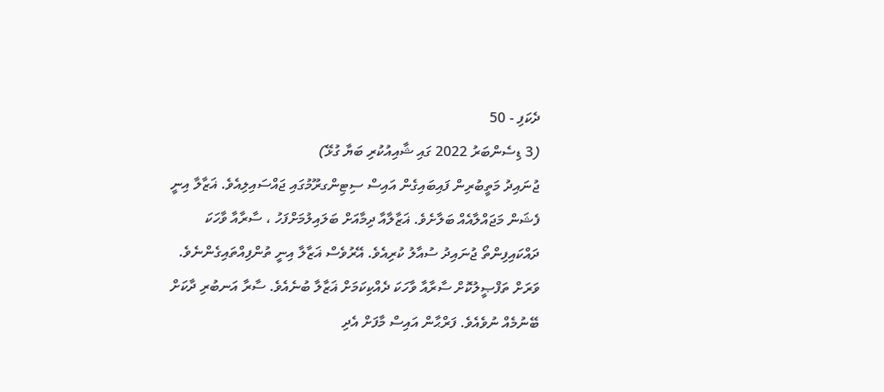ދެކަފި - 50
(3 ޑިސެންބަރު 2022 ގައި ޝާއިއުކުރި ބަޔާ ގުޅޭ)
ޖުނައިދު މަތީބުރިން ފައިބައިގެން އައިސް ސިޓިންގރޫމުގައި ޖައްސައިލިއެވެ. ޣަޒާލާ އިނީ ފެޝަން މަޖައްލާއެއް ބަލާށެވެ. ޣަޒާލާއާ ދިމާއަށް ބަލައިލުމަށްފަހު ، ސާރާއާ ވާހަކަ ދައްކައިފިންތޯ ޖުނައިދު ސުއާލު ކުރިއެވެ. އޭރުވެސް ޣަޒާލާ އިނީ ތުންފިއްތައިގެންނެވެ. ވަރަށް ތަފްޞީލުކޮށް ސާރާއާ ވާހަކަ ދެއްކިކަމަށް ޣަޒާލާ ބުނެއެވެ. ސާރާ އަނބުރި ދާކަށް ބޭނުމެއް ނުވެއެވެ. ފަރްޙާން އައިސް މާފަށް އެދި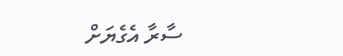ސާރާ އެގެޔަށް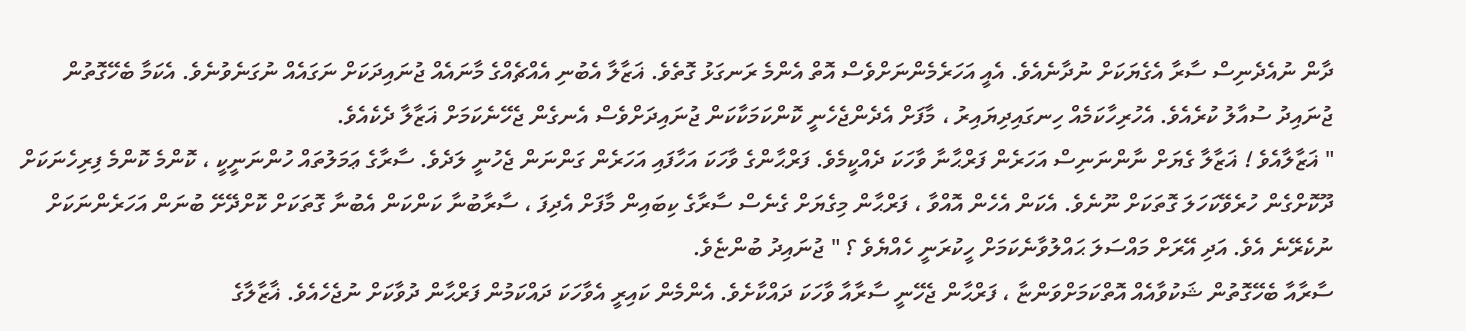ދާން ނުއެދެނިސް ސާރާ އެގެޔަކަށް ނުދާނެއެވެ. އެއީ އަހަރެމެންނަށްވެސް އޮތް އެންމެ ރަނގަޅު ގޮތެވެ. ޣަޒާލާ އެބުނި އެއްޗެއްގެ މާނައެއް ޖުނައިދަކަށް ނަގައެއް ނުގަނެވުނެވެ. އެކަމާ ބެހޭގޮތުން ޖުނައިދު ސުއާލު ކުރެއެވެ. އެހުރިހާކަމެއް ހިނގައިދިޔައިރު ، މާފަށް އެދެންޖެހެނީ ކޮންކަމަކާކަން ޖުނައިދަށްވެސް އެނގެން ޖެހޭނެކަމަށް ޣަޒާލާ ދެކެއެވެ.
" ޣަޒާލާއެވެ ! ޣަޒާލާ ގެޔަށް ނާންނަނިސް އަހަރެން ފަރްޙާނާ ވާހަކަ ދެއްކީމެވެ. ފަރްޙާންގެ ވާހަކަ އަހާފައި އަހަރެން ގަންނަން ޖެހުނީ ލަދެވެ. ސާރާގެ ޢަމަލުތައް ހުންނަނީކީ ، ކޮންމެ ކޮންމެ ފިރިހެނަކަށް ދޫކޮށްގެން ހުރެވޭކަހަލަ ގޮތަކަށް ނޫނެވެ. އެކަން އެހެން އޮއްވާ ، ފަރްޙާން މިގެޔަށް ގެނެސް ސާރާގެ ކިބައިން މާފަށް އެދިފަ ، ސާރާބުނާ ކަންކަން އެބުނާ ގޮތަކަށް ކޮށްދޭށޭ ބުނަން އަހަރެންނަކަށް ނުކެރޭނެ އެވެ. އަދި އޭރަށް މައްސަލަ ޙައްލުވާނެކަމަށް ހީކުރަނީ ހެއްޔެވެ ؟ " ޖުނައިދު ބުންޏެވެ.
ސާރާއާ ބެހޭގޮތުން ޝަކުވާއެއް އޮތްކަމަށްވަންޏާ ، ފަރްޙާން ޖެހޭނީ ސާރާއާ ވާހަކަ ދައްކާށެވެ. އެންމެން ކައިރީ އެވާހަކަ ދައްކަމުން ފަރްޙާން ދުވާކަށް ނުޖެހެއެވެ. ޣާޒާލާގެ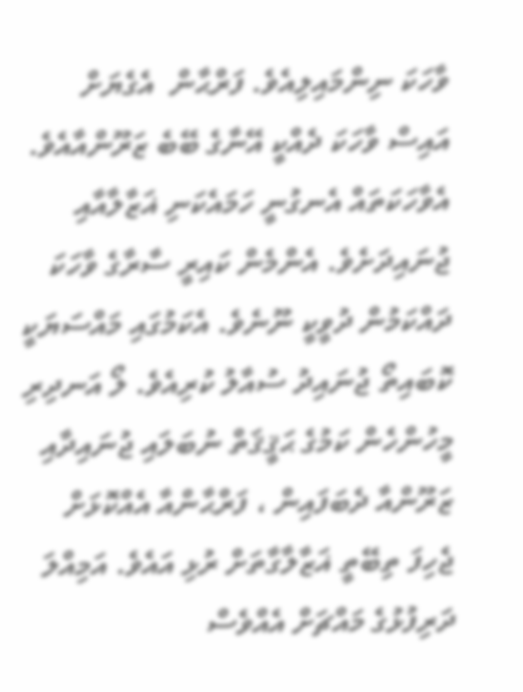ވާހަކަ ނިންމައިލިއެވެ. ފަރްޙާން  އެގެޔަށް އައިސް ވާހަކަ ދެއްކީ އޭނާގެ ބޭބެ ޒަރޫންއާއެވެ. އެވާހަކަތައް އެނގުނީ ހަމައެކަނި ޣަޒާލާއާއި ޖުނައިދަށެވެ. އެންމެން ކައިރީ ސާރާގެ ވާހަކަ ދައްކަމުން ދުވީކީ ނޫނެވެ. އެކަމުގައި މައްސަޔަކީ ކޮބައިތޯ ޖުނައިދު ސުއާލު ކުރިއެވެ. ލޯ އަނދިރި މީހުންހެން ކަމުގެ ޙަޤީޤަތް ނުބަލައި ޖުނައިދާއި ޒަރޫންއާ ދެބަފައިން ، ފަރްޙާންއާ އެއްކޮޅަށް ޖެހިފަ ތިބޭތީ ޣަޒާލާގާތަށް ރުޅި އައެވެ. އަމިއްލަ ދަރިފުޅުގެ މައްޗަށް އެއްވެސް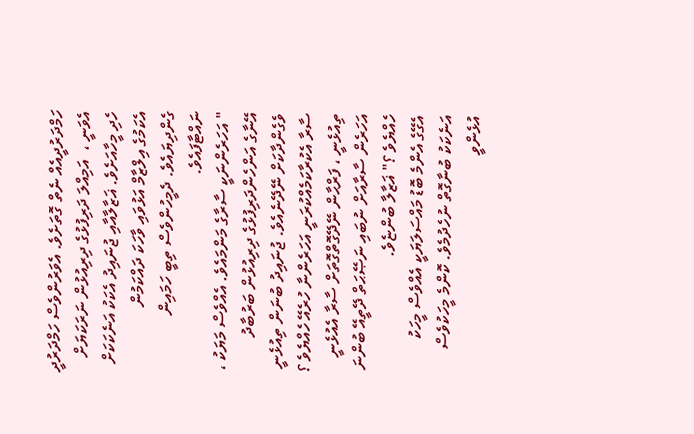ހަމްދަރުދީއެއް ނެތް ގޮތަށެވެ. އެވަރުންވެސް ހަމްދަރުދީ އެވަނީ ،  އަމިއްލަ ދަރިފުޅުގެ ދިރިއުޅުން ނަރަކަޔަށް ހެދި މީހާއަށެވެ. ޣަޒާލާއާއި ޖުނައިދު އެކަކު އަނެކަކަށް އެކަމުގެ އިލްޒާމް އަޅުވައި ވާހަކަ ދައްކަމުން ގެންދިޔައެވެ. ދެމީހުންވެސް ތިބީ ހަމައިން ނައްޓާފައެވެ.
" އަހަރެންނަކީ ސާރާގެ މަންމައެވެ. އެއްވެސް މަޔަކު ، އޭނާގެ އަންހެންދަރިފުޅުގެ ދިރިއުޅުން ބަރުބާދު ވެގެންދާކަށް ނޭދޭނެއެވެ. ޖުނައިދު ބުނަން ތިއުޅެނީ ސާރާ އެކުރާކަމެއްކުރަނީ އަހަރެންނާ ހުރެއޭ ހެއްޔެވެ ؟ ތިއުޅެނީ ، ފަރްޙާން ނޭދޭގޮތްގޮތަށް ސާރާ އެއުޅެނީ އަހަރެން ސާރާއަށް ނުބައި ނަޞޭޙަތް ދޭތީއޭ ބުންނަ ހެއްޔެވެ ؟" ޣަޒާލާ ބުންޏެވެ.
އެގޭގެ އެންމެ ބޮޑު މައްސަލަޔަކީ އެއްވެސް މީހަކު އަނެކަކު ބުނާގޮތް ނުހެދުމެވެ. ކޮންމެ މީހަކުވެސް އުޅެންވީ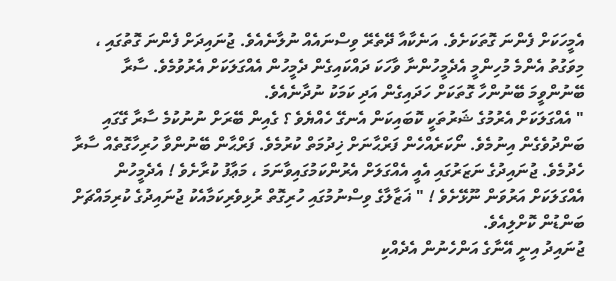އެމީހަކަށް ފެންނަ ގޮތަކަށެވެ. އަނެކާއާ ދޭތެރޭ ވިސްނައެއް ނުލާނެއެވެ. ޖުނައިދަށް ފެންނަ ގޮތުގައި ، މިވަގުތު އެންމެ މުހިންމީ އެދެމީހުންނާ ވާހަކަ ދައްކައިގެން ދެމީހުން އެއްގަލަކަށް އެރުވުމެވެ. ސާރާ ބޭނުންވީމަ ބޭނުންހާ ގޮތަކަށް ހަދައިގެން އަދި ކަމަކު ނުދާނެއެވެ.
" އެއްގަލަކަށް އެރުމުގެ ޝަރުތަކީ ކޮބައިކަން އެނގޭ ހެއްޔެވެ ؟ ގެއިން ބޭރަށް ނުނުކުމެ ސާރާ ގޭގައި ބަންދުވެގެން އިނުމެވެ. ނޯކަރެއްހެން ފަރްޙާނަށް ޚިދުމަތް ކުރުމެވެ. ފަރްޙާން ބޭނުންވާ ހުރިހާގޮތެއް ސާރާ ހެދުމެވެ. ޖުނައިދުގެ ނަޒަރުގައި އެއީ އެއްގަލަށް އެރުންކަމުގައިވާނަމަ ، މަޢާފު ކުރާށެވެ ! އެދެމީހުން  އެއްގަލަކަށް އަރުވަން ނޫޅޭށެވެ ! " ޣަޒާލާގެ ވިސްނުމުގައި ހުރިގޮތް ރުޅިވެރިކަމާއެކު ޖުނައިދުގެ ކުރިމައްޗަށް ބަންޑުން ކޮށްލިއެވެ.
ޖުނައިދު އިނީ އޭނާގެ އަންހެނުން އެދެއްކި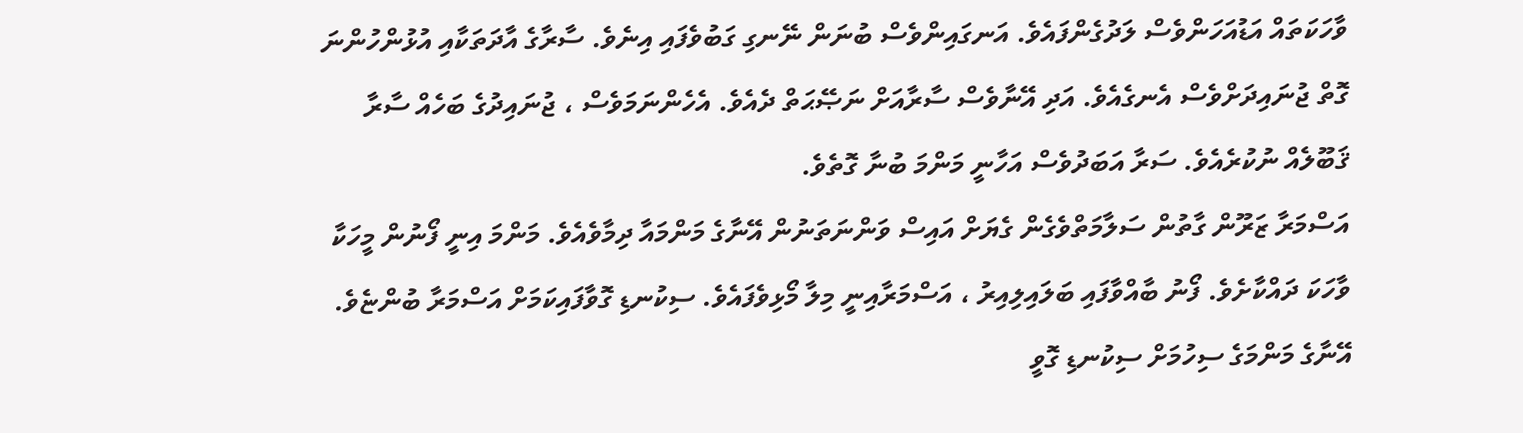ވާހަކަތައް އަޑުއަހަންވެސް ލަދުގެންފައެވެ. އަނގައިންވެސް ބުނަން ނޭނގި ގަބުވެފައި އިނެވެ. ސާރާގެ އާދަތަކާއި އުޅުންހުންނަ ގޮތް ޖުނައިދަށްވެސް އެނގެއެވެ. އަދި އޭނާވެސް ސާރާއަށް ނަޞޭޙަތް ދެއެވެ. އެހެންނަމަވެސް ، ޖުނައިދުގެ ބަހެއް ސާރާ ޤަބޫލެއް ނުކުރެއެވެ. ސަރާ އަބަދުވެސް އަހާނީ މަންމަ ބުނާ ގޮތެވެ.
އަސްމަރާ ޒަރޫން ގާތުން ސަލާމަތްވެގެން ގެޔަށް އައިސް ވަންނަތަނުން އޭނާގެ މަންމައާ ދިމާވެއެވެ. މަންމަ އިނީ ފޯނުން މީހަކާ ވާހަކަ ދައްކާށެވެ. ފޯނު ބާއްވާފައި ބަލައިލިއިރު ، އަސްމަރާއިނީ މިލާ މޯޅިވެފައެވެ. ސިކުނޑި ގޮވާފައިކަމަށް އަސްމަރާ ބުންޏެވެ. އޭނާގެ މަންމަގެ ސިހުމަށް ސިކުނޑި ގޮވީ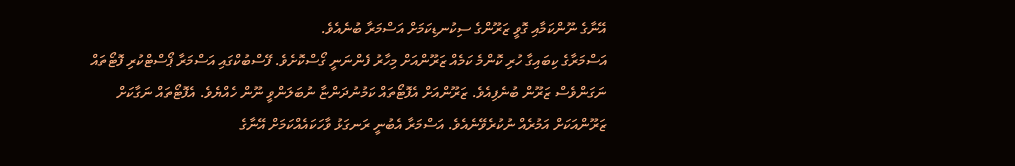އޭނާގެ ނޫންކަމާއި ގޮވީ ޒަރޫންގެ ސިކުނޑިކަމަށް އަސްމަރާ ބުނެއެވެ.
އަސްމަރާގެ ކިބައިގާ ހުރި ކޮންމެ ކަމެއް ޒަރޫންއަށް މިހާރު ފެންނަނީ ގޯސްކޮށެވެ. ފޭސްބުކްގައި އަސްމަރާ ޕޯސްޓްކުރި ފޮޓޯތައް ނަގަންވެސް ޒަރޫން ބުނެފިއެވެ. ޒަރޫންއަށް އެފޮޓޯތައް ކަމުނުދަންޏާ ނުބަލަންވީ ނޫން ހެއްޔެވެ. އެފޮޓޯތައް ނަގާކަށް ޒަރޫންއަކަށް އަމުރެއް ނުކުރެވޭނެއެވެ. އަސްމަރާ އެބުނީ ރަނގަޅު ވާހަކައެއްކަމަށް އޭނާގެ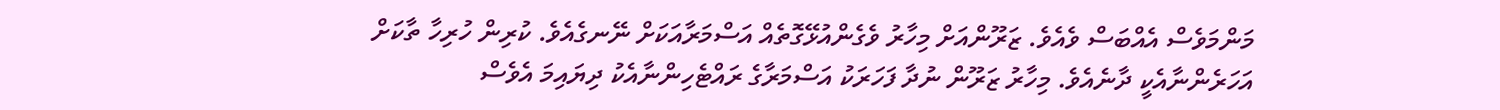މަންމަވެސް އެއްބަސް ވެއެވެ. ޒަރޫންއަށް މިހާރު ވެގެންއުޅޭގޮތެއް އަސްމަރާއަކަށް ނޭނގެއެވެ. ކުރިން ހުރިހާ ތާކަށް އަހަރެންނާއެކީ ދާނެއެވެ. މިހާރު ޒަރޫން ނުދާ ފަހަރަކު އަސްމަރާގެ ރައްޓެހިންނާއެކު ދިޔައިމަ އެވެސް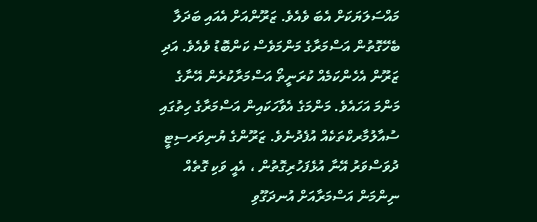މައްސަލަޔަކަށް އެބަ ވެއެވެ. ޒަރޫންއަށް އެއައި ބަދަލާ ބެހޭގޮތުން އަސްމަރާގެ މަންމަވެސް ކަންބޮޑު ވެއެވެ. އަދި ޒަރޫން އެހެންކަމެއް ކުރަނީތޯ އަސްމަރާކުރެން އޭނާގެ މަންމަ އަހައެވެ. މަންމަގެ އެވާހަކައިން އަސްމަރާގެ ހިތުގައި ސުއާލުމާރކްތަކެއް އުފެދުނެވެ. ޒަރޫންގެ ޔުނިވަރސިޓީ ދުވަސްވަރު އޭނާ އުޅެފަހުރިގޮތުން ، އެއީ ވަކި ގޮތެއް ނިންމަން އަސްމަރާއަށް އުނދަގޫވި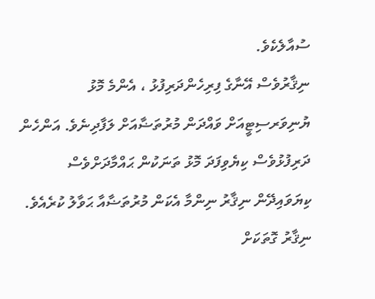ސުއާލެކެވެ.
ނިޤާރުވެސް އޭނާގެ ފިރިހެންދަރިފުޅު ، އެންމެ މޮޅު ޔުނިވަރސިޓީއަށް ވައްދަން މުރުތަޟާއަށް ލަފާދިނެވެ. އަންހެން ދަރިފުޅުވެސް ކިޔެވިފަދަ މޮޅު ތަނަކުން ޙައްމާދަށްވެސް ކިޔަވައިދޭން ނިޤާރު ނިންމާ އެކަން މުރުތަޟާއާ ޙަވާލު ކުރެއެވެ. ނިޤާރު ގޮތަކަށް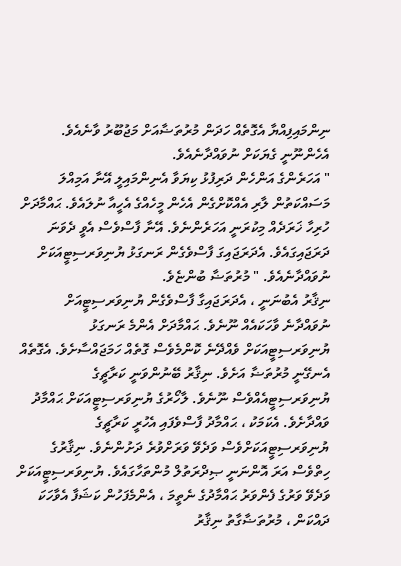ނިންމައިފިއްޔާ އެގޮތެއް ހަދަން މުރުތަޟާއަށް މަޖުބޫރު ވާނެއެވެ. އެހެންނޫނީ ގެޔަކަށް ނުވައްދާނެއެވެ.
" އަހަރެންގެ އަންހެން ދަރިފުޅު ކިޔަވާ އެނިންމައިލީ އޭނާ އަމިއްލަ މަސައްކަތުން ލާރި އެއްކޮށްގެން އެހެން މީހެއްގެ އެހީއާ ނުލައެވެ. ޙައްމާދަށް ހުރިހާ ޚަރަދެއް މިކުރަނީ އަހަރެންނެވެ. އޭނާ ފާސްވެސް އެވީ ދެވަނަ ދަރަޖައިގައެވެ. އެދަރަޖައިގަ ފާސްވެގެން ރަނގަޅު ޔުނިވަރސިޓީއަކަށް ނުވައްދާނެއެވެ. " މުރުތަޟާ ބުންޏެވެ.
ނިޤާރު އެބުނަނީ ، އެދަރަޖައިގާ ފާސްވެގެން ޔުނިވަރސިޓީއަށް ނުވައްދާނެ ވާހަކައެއް ނޫނެވެ. ޙައްމާދަށް އެންމެ ރަނގަޅު ޔުނިވަރސިޓީއަކަށް ވެއްދޭނެ ކޮންމެވެސް ގޮތެއް ހަމަޖައްސާށެވެ. އެގޮތެއް އެނގޭނީ މުރުތަޟާ އަށެވެ. ނިޤާރު ބޭނުންވަނީ ކަރާޗީގެ ޔުނިވަރސިޓީއެއްވެސް ނޫނެވެ. ލާހޯރުގެ ޔުނިވަރސިޓީއަކަށް ޙައްމާދު ވައްދާށެވެ. އެކަމަކު ، ޙައްމާދު ފާސްވެފައި އެހުރީ ކަރާޗީގެ ޔުނިވަރސިޓީއަކަށްވެސް ވަދެވޭ ވަރަށްވުރެ ދަށުންނެވެ. ނިޤާރުގެ ހިތްވެސް އަރަ އޮންނަނީ ޞިދްރަތުލް މުންތަހާގައެވެ. ޔުނިވަރސިޓީއަކަށް ވަދެވޭ ވަރުގެ ފެންވަރު ޙައްމާދުގެ ނެތީމަ ، އެންމެފަހުން ކަޝަފާ އެވާހަކަ ދައްކަން ، މުރުތަޟާގާތު ނިޤާރު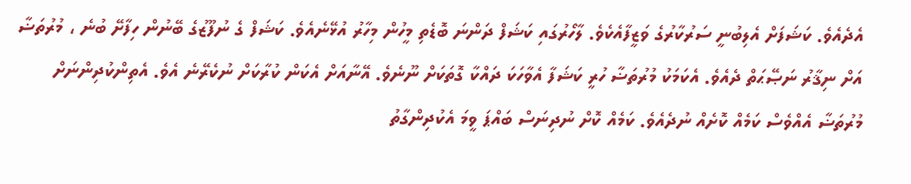އެދެއެވެ. ކަޝަފަށް އެލިބުނީ ސަރުކާރުގެ ވަޒީފާއެކެވެ. ލާހޯރުގައި ކަޝަފް ދަންނަ ބޮޑެތި މީހުން މިހާރު އުޅޭނެއެވެ. ކަޝަފް ގެ ނުފޫޒުގެ ބޭނުން ހިފާށޭ ބުނެ ، މުރުތަޟާ އަށް ނިޤާރު ނަޞޭޙަތް ދެއެވެ. އެކަމަކު މުރުތަޟާ ހުރީ ކަޝަފާ އެވާހަކަ ދައްކާ ގޮތަކަށް ނޫނެވެ. އޭނާއަށް އެކަން ކުރާކަށް ނުކެރޭނެ އެވެ. އެތިންކުދިންނަށް މުރުތަޟާ އެއްވެސް ކަމެއް ކޮށެއް ނުދެއެވެ. ކަމެއް ކޮށް ނުދިނަސް ބައްޕަ ވީމަ އެކުދިންގާތު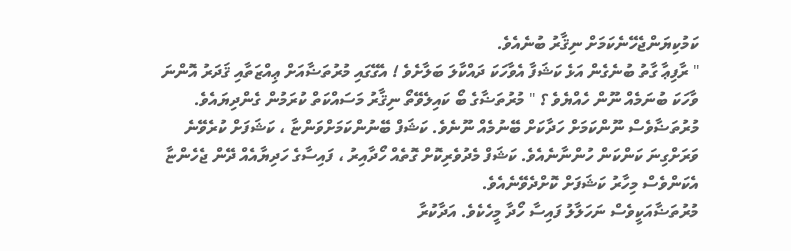ކަމުކިޔަންޖެހޭނެކަމަށް ނިޤާރު ބުނެއެވެ.
" ރާފިޢާ ގާތު ބުނެގެން އަޅެ ކަޝަފާ އެވާހަކަ ދައްކާލަ ބަލާށެވެ ! އެގޭގައި މުރުތަޟާއަށް ޢިއްޒަތާއި ޤަދަރު އޮންނަ ވާހަކަ ބުނަމެއް ނޫން ހެއްޔެވެ ؟ " މުރުތަޟާގެ ބޯ ކައިލެވޭތޯ ނިޤާރު މަސައްކަތް ކުރަމުން ގެންދިޔައެވެ. މުރުތަޟާވެސް ނޫންކަމަށް ހަދާކަށް ބޭނުމެއް ނޫނެވެ. ކަޝަފް ބޭނުންކަމަށްވަންޏާ ، ކަޝަފަށް ކުރެވޭނެ ވަރަށްގިނަ ކަންކަން ހުންނާނެއެވެ. ކަޝަފް މެދުވެރިކޮށް ގޮތެއް ހޯދާއިރު ، ފައިސާގެ ހަދިޔާއެއް ދޭން ޖެހެންޏާ އެކަންވެސް މިހާރު ކަޝަފަށް ކޮށްދެވޭނެއެވެ.
މުރުތަޟާއަކީވެސް ނަހަލާލު ފައިސާ ހޯދާ މީހެކެވެ. އަދާކުރާ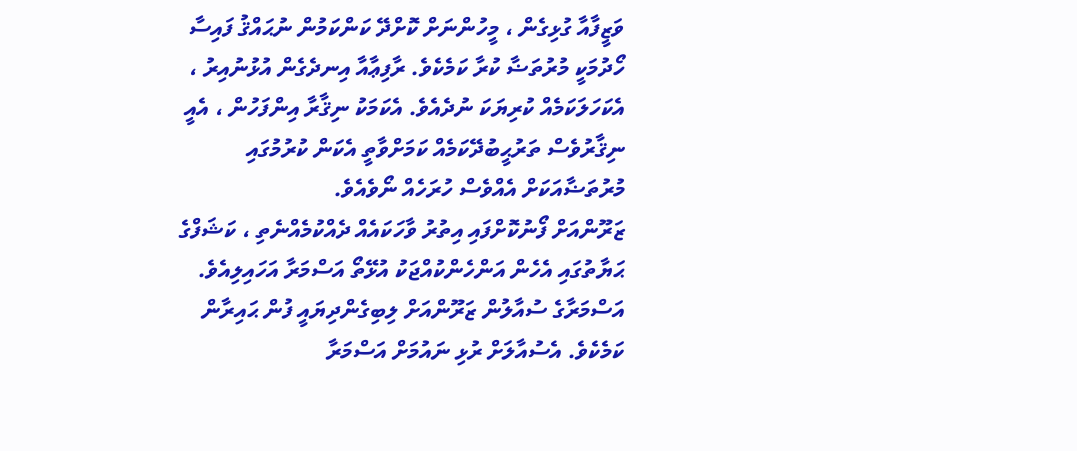ވަޒީފާއާ ގުޅިގެން ، މީހުންނަށް ކޮށްދޭ ކަންކަމުން ނުޙައްޤު ފައިސާ ހޯދުމަކީ މުރުތަޟާ ކުރާ ކަމެކެވެ. ރާފިޢާއާ އިނދެގެން އުޅުނުއިރު ، އެކަހަލަކަމެއް ކުރިޔަކަ ނުދެއެވެ. އެކަމަކު ނިޤާރާ އިންފަހުން ، އެއީ ނިޤާރުވެސް ތަރުޙީބުދޭކަމެއް ކަމަށްވާތީ އެކަން ކުރުމުގައި މުރުތަޟާއަކަށް އެއްވެސް ހުރަހެއް ނޯވެއެވެ.
ޒަރޫންއަށް ފޯނުކޮށްފައި އިތުރު ވާހަކައެއް ދެއްކުމެއްނެތި ، ކަޝަފްގެ ޙަޔާތުގައި އެހެން އަންހެންކުއްޖަކު އުޅޭތޯ އަސްމަރާ އަހައިލިއެވެ. އަސްމަރާގެ ސުއާލުން ޒަރޫންއަށް ލިބިގެންދިޔައީ ފުން ޙައިރާން ކަމެކެވެ. އެސުއާލަށް ރުޅި ނައުމަށް އަސްމަރާ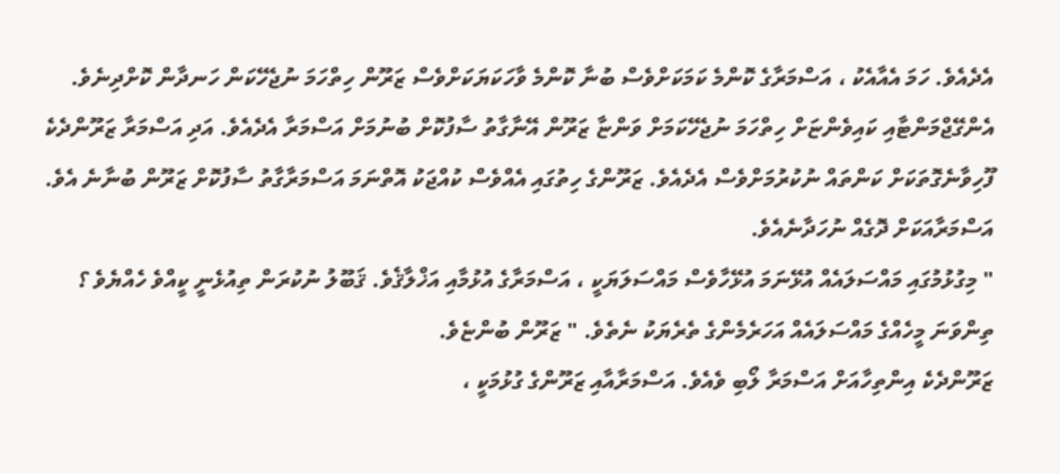އެދެއެވެ. ހަމަ އެއާއެކު ، އަސްމަރާގެ ކޮންމެ ކަމަކަށްވެސް ބުނާ ކޮންމެ ވާހަކަޔަކަށްވެސް ޒަރޫން ހިތްހަމަ ނުޖެހޭކަން ހަނދާން ކޮށްދިނެވެ. އެންގޭޖްމަންޓާއި ކައިވެންޏަށް ހިތްހަމަ ނުޖެހޭކަމަށް ވަންޏާ ޒަރޫން އޭނާގާތު ސާފުކޮށް ބުނުމަށް އަސްމަރާ އެދެއެވެ. އަދި އަސްމަރާ ޒަރޫންދެކެ ފޫހިވާނެގޮތަކަށް ކަންތައް ނުކުރުމަށްވެސް އެދެއެވެ. ޒަރޫންގެ ހިތުގައި އެއްވެސް ކުއްޖަކު އޮތްނަމަ އަސްމަރާގާތު ސާފުކޮށް ޒަރޫން ބުނާނެ އެވެ. އަސްމަރާއަކަށް ދޮގެއް ނުހަދާނެއެވެ.
" މިގުޅުމުގައި މައްސަލައެއް އުޅޭނަމަ އުޅޭހާވެސް މައްސަލަޔަކީ ، އަސްމަރާގެ އުޅުމާއި އަޚްލާޤެވެ. ޤަބޫލު ނުކުރަން ތިއުޅެނީ ކީއްވެ ހެއްޔެވެ ؟ ތިންވަނަ މީހެއްގެ މައްސަލައެއް އަހަރެމެންގެ ތެރެޔަކު ނެތެވެ. " ޒަރޫން ބުންޏެވެ.
ޒަރޫންދެކެ އިންތިހާއަށް އަސްމަރާ ލޯބި ވެއެވެ. އަސްމަރާއާއި ޒަރޫންގެ ގުޅުމަކީ ،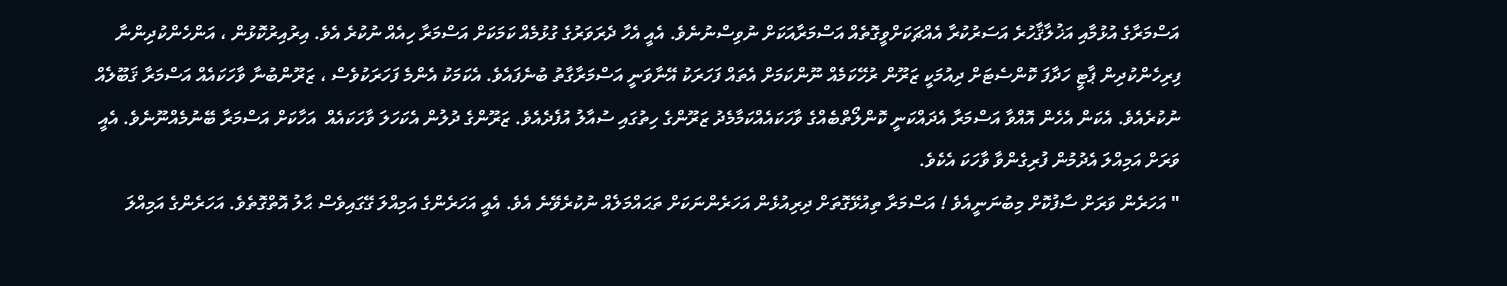އަސްމަރާގެ އުޅުމާއި އަޚުލާޤާހުރެ އަސަރުކުރާ އެއްޗަކަށްވީގޮތެއް އަސްމަރާއަކަށް ނުވިސްނުނެވެ. އެއީ އެހާ ދެރަވަރުގެ ގުޅުމެއް ކަމަކަށް އަސްމަރާ ހިއެއް ނުކުރެ އެވެ. އިރުއިރުކޮޅުން ، އަންހެންކުދިންނާ ފިރިހެންކުދިން ޕާޓީ ހަދާފަ ކޮންސެޓަށް ދިއުމަކީ ޒަރޫން ރުހޭކަމެއް ނޫންކަމަށް އެތައް ފަހަރަކު އޭނާވަނީ އަސްމަރާގާތު ބުނެފައެވެ. އެކަމަކު އެންމެ ފަހަރަކުވެސް ، ޒަރޫންބުނާ ވާހަކައެއް އަސްމަރާ ޤަބޫލެއް ނުކުރެއެވެ. އެކަން އެހެން އޮއްވާ އަސްމަރާ އެދައްކަނީ ކޮންލޯތްބެއްގެ ވާހަކައެއްކަމާމެދު ޒަރޫންގެ ހިތުގައި ސުއާލު އުފެދެއެވެ. ޒަރޫންގެ ދުލުން އެކަހަލަ ވާހަކައެއް  އަހާކަށް އަސްމަރާ ބޭނުމެއްނޫނެވެ. އެއީ ވަރަށް އަމިއްލަ އެދުމުން ފުރިގެންވާ ވާހަކަ އެކެވެ.
" އަހަރެން ވަރަށް ސާފުކޮށް މިބުނަނީއެވެ ! އަސްމަރާ ތިއުޅޭގޮތަށް ދިރިއުޅެން އަހަރެންނަކަށް ތަޙައްމަލެއް ނުކުރެވޭނެ އެވެ. އެއީ އަހަރެންގެ އަމިއްލަ ގޭގައިވެސް ޙާލު އޮތްގޮތެވެ. އަހަރެންގެ އަމިއްލަ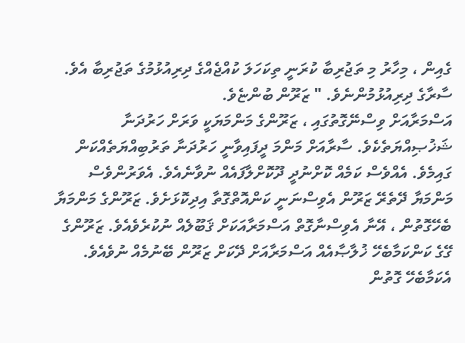ގެއިން ، މިހާރު މި ތަޖުރިބާ ކުރަނީ ތިކަހަލަ ކުއްޖެއްގެ ދިރިއުޅުމުގެ ތަޖުރިބާ އެވެ. ސާރާގެ ދިރިއުޅުމުންނެވެ. " ޒަރޫން ބުންޏެވެ.
އަސްމަރާއަށް ވިސްނޭގޮތުގައި ، ޒަރޫންގެ މަންމަޔަކީ ވަރަށް ހަރުދަނާ ޝަޚުޞިއްޔަތެކެވެ. ސާރާއަށް މަންމަ ދީފައިވާނީ ހަރުދަނާ ތަރުބިއްޔަތެއްކަން ގައިމެވެ. އެއްވެސް ކަމެއް ކޮށްނުދީ ދޫކޮށްލާފައެއް ނުވާނެއެވެ. އެވަރުންވެސް މަންމަޔާ ދޭތެރޭ ޒަރޫން އެވިސްނަނީ ކަންއޮތްގޮތާ އިދިކޮޅަށެވެ. ޒަރޫންގެ މަންމަޔާ ބެހޭގޮތުން ، އޭނާ އެވިސްނާގޮތް އަސްމަރާއަކަށް ޤަބޫލެއް ނުކުރެވެއެވެ. ޒަރޫންގެ ގޭގެ ކަންކަމާބެހޭ ޚުލާޞާއެއް އަސްމަރާއަށް ދޭކަށް ޒަރޫން ބޭނުމެއް ނުވެއެވެ. އެކަމާބެހޭ ގޮތުން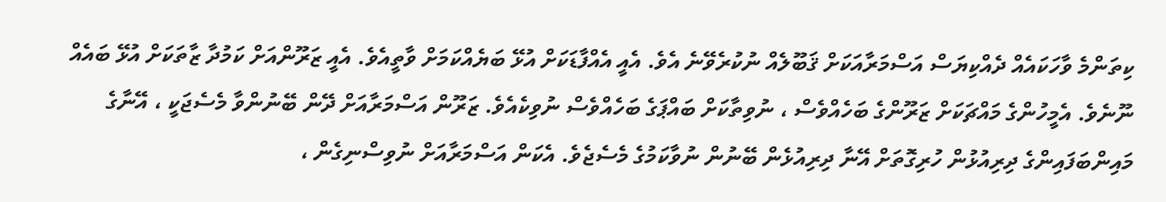ކިތަންމެ ވާހަކައެއް ދެއްކިޔަސް އަސްމަރާއަކަށް ޤަބޫލެއް ނުކުރެވޭނެ އެވެ. އެއީ އެއްފާޑަކަށް އުޅޭ ބަޔެއްކަމަށް ވާތީއެވެ. އެއީ ޒަރޫންއަށް ކަމުދާ ޒާތަކަށް އުޅޭ ބައެއް ނޫނެވެ. އެމީހުންގެ މައްޗަކަށް ޒަރޫންގެ ބަހެއްވެސް ، ނުވިތާކަށް ބައްޕަގެ ބަހެއްވެސް ނުވިކެއެވެ. ޒަރޫން އަސްމަރާއަށް ދޭން ބޭނުންވާ މެސެޖަކީ ، އޭނާގެ މައިންބަފައިންގެ ދިރިއުޅުން ހުރިގޮތަށް އޭނާ ދިރިއުޅެން ބޭނުން ނުވާކަމުގެ މެސެޖެވެ. އެކަން އަސްމަރާއަށް ނުވިސްނިގެން ،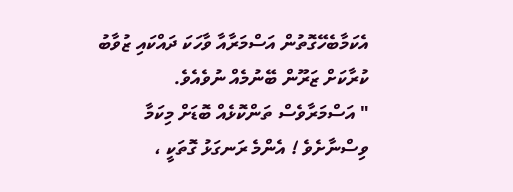އެކަމާބެހޭގޮތުން އަސްމަރާއާ ވާހަކަ ދައްކައި ޒުވާބު ކުރާކަށް ޒަރޫން ބޭނުމެއް ނުވެއެވެ.
" އަސްމަރާވެސް ތަންކޮޅެއް ބޮޑަށް މިކަމާ ވިސްނާށެވެ ! އެންމެ ރަނގަޅު ގޮތަކީ ،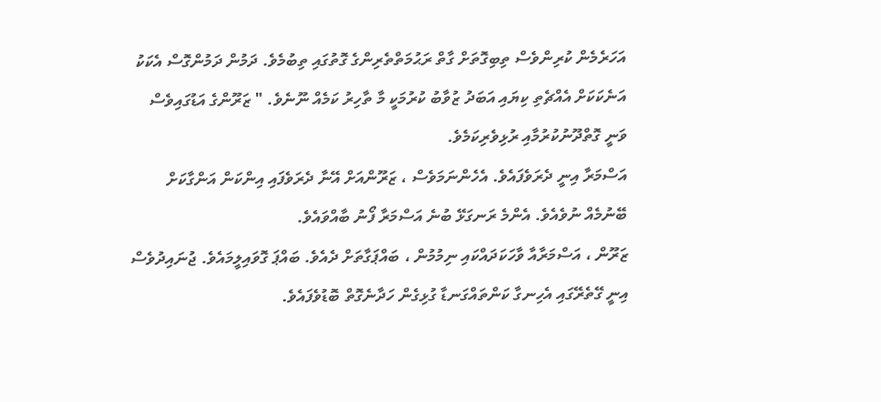އަހަރެމެން ކުރިންވެސް ތިބިގޮތަށް ގާތް ރަޙުމަތްތެރިންގެ ގޮތުގައި ތިބުމެވެ. ދަމުން ދަމުންގޮސް އެކަކު އަނެކަކަށް އެއްޗެތި ކިޔައި އަބަދު ޒުވާބު ކުރުމަކީ މާ ތާހިރު ކަމެއް ނޫނެވެ. " ޒަރޫންގެ އަޑުގައިވެސް ވަނީ ގޮތްދޫނުކުރުމާއި ރުޅިވެރިކަމެވެ.
އަސްމަރާ އިނީ ދެރަވެފައެވެ. އެހެންނަމަވެސް ، ޒަރޫންއަށް އޭނާ ދެރަވެފައި އިންކަން އަންގާކަށް ބޭނުމެއް ނުވެއެވެ. އެންމެ ރަނގަޅޭ ބުނެ އަސްމަރާ ފޯނު ބާއްވައެވެ.
ޒަރޫން ، އަސްމަރާއާ ވާހަކަދައްކައި ނިމުމުން ، ބައްޕަގާތަށް ދެއެވެ. ބައްޕަ ގޮވައިލީމައެވެ. ޖުނައިދުވެސް އިނީ ގޭތެރޭގައި އެހިނގާ ކަންތައްގަނޑާ ގުޅިގެން ހަދާނެގޮތް ބޮޑުވެފައެވެ.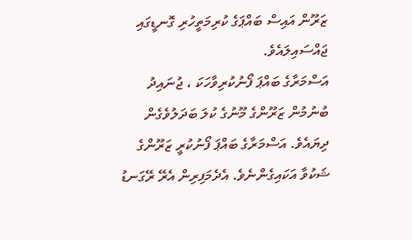ޒަރޫން އައިސް ބައްޕަގެ ކުރިމަތީހުރި ގޮނޑީގައި ޖައްސައިލައެވެ.
އަސްމަރާގެ ބައްޕަ ފޯނުކުރިވާހަކަ ، ޖުނައިދު ބުނުމުން ޒަރޫންގެ މޫނުގެ ކުލަ ބަދަލުވެގެން ދިޔައެވެ. އަސްމަރާގެ ބައްޕަ ފޯނުކުރީ ޒަރޫންގެ ޝަކުވާ އަކައިގެންނެވެ. އެދެމަފިރިން އެރޭ ރޭގަނޑު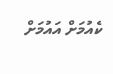ކެއުމަށް އައުމަށް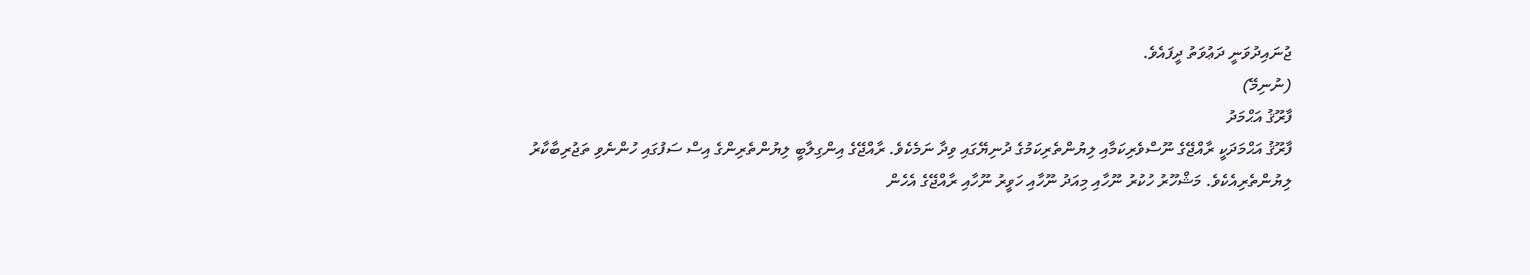ޖުނައިދުވަނީ ދަޢުވަތު ދީފައެވެ.
(ނުނިމޭ)
ފާރޫޤު އަޙްމަދު
ފާރޫޤު އަޙްމަދަކީ ރާއްޖޭގެ ނޫސްވެރިކަމާއި ލިޔުންތެރިކަމުގެ ދުނިޔޭގައި ވިދާ ނަމެކެވެ. ރާއްޖޭގެ އިންގިލާބީ ލިޔުންތެރިންގެ އިސް ސަފުގައި ހުންނެވި ތަޖުރިބާކާރު ލިޔުންތެރިއެކެވެ. މަޝްހޫރު ހުކުރު ނޫހާއި މިއަދު ނޫހާއި ހަވީރު ނޫހާއި ރާއްޖޭގެ އެހެން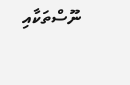ނޫސްތަކާއި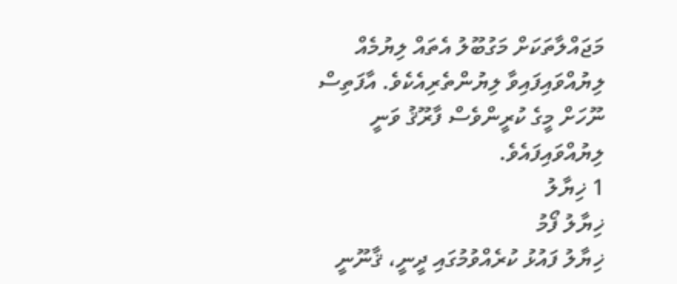މަޖައްލާތަކަށް މަގުބޫލު އެތައް ލިޔުމެއް ލިޔުއްވައިފައިވާ ލިޔުންތެރިއެކެވެ. އާފަތިސް ނޫހަށް މީގެ ކުރީންވެސް ފާރޫޤު ވަނީ ލިޔުއްވައިފައެވެ.
1 ޚިޔާލު
ޚިޔާލު ފޯމު
ޚިޔާލު ފައުޅު ކުރެއްވުމުގައި ދީނީ، ޤާނޫނީ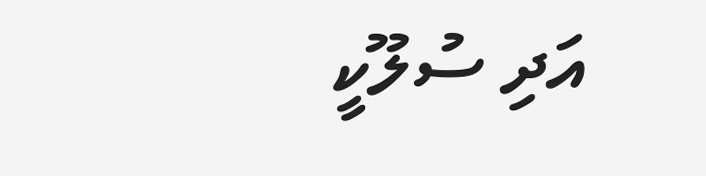އަދި ސުލޫކީ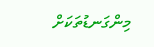މިންގަނޑުތަކަށް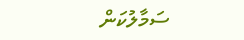ސަމާލުކަން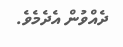ދެއްވުން އެދެމެވެ.